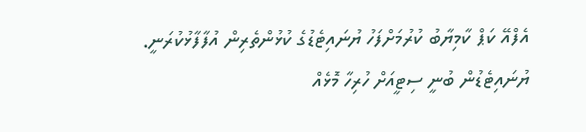އެފްއޭ ކަޕް ކާމިޔާބު ކުރުމަށްފަހު ޔުނައިޓެޑުގެ ކުޅުންތެރިން އުފާފާޅުކުރަނީ.
ޔުނައިޓެޑުން ބުނީ ސިޓީއަށް ހުރިހާ މޮޅެއް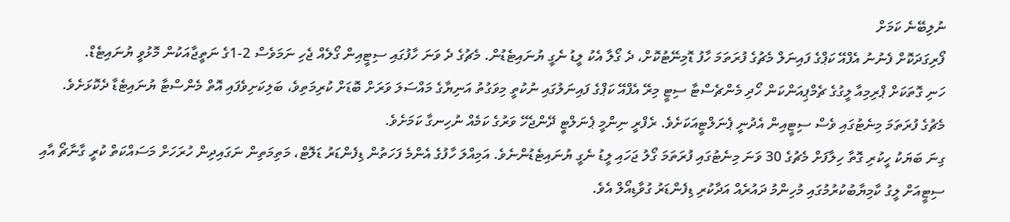ނުލިބޭނެ ކަމަށް
ފޯރިގަދަކޮށް ފެނުނު އެފްއޭ ކަޕްގެ ފައިނަލް މެޗުގެ ފުރަތަމަ ހާފު ޑޮމިނޭޓުކޮށް، ދެ ގޯލާ އެކު ލީޑު ނެގީ ޔުނައިޓެޑުން. މެޗުގެ ދެ ވަނަ ހާފުގައި ސިޓީއިން ގޯލެއް ޖެހި ނަމަވެސް 2-1ގެ ނަތީޖާއަކުން މޮޅުވީ ޔުނައިޓެޑް.
ހަނި ގޮތަކަށް ޕްރިމިއާ ލީގުގެ ޗެމްޕިއަންކަން ހޯދި މެންޗެސްޓާ ސިޓީ މިރޭ އެފްއޭ ކަޕްގެ ފައިނަލުގައި ނުކުތީ މިވަގުތު އަނިޔާގެ މައްސަލަ ވަރަށް ބޮޑަށް ކުރިމަތިވެ، ބަލިކަށިވެފައި އޮތް މެންސްޓާ ޔުނައިޓެޑާ ދެކޮޅަށެވެ. މެޗުގެ ފުރަތަމަ މިނެޓުގައި ވެސް ސިޓީއިން އެދުނީ ޕެނަލްޓީއަކަށެވެ. ރެފްރީ ނިންމީ ޕެނަލްޓީ ދޭންޖެހޭ ވަރުގެ ކަމެއް ނުހިނގާ ކަމަށެވެ.
ގިނަ ބަޔަކު ހީކުރި ގޮތާ ހިލާފަށް މެޗުގެ 30 ވަނަ މިނެޓުގައި ފުރަތަމަ ގޯލު ޖަހައި ލީޑު ނެގީ ޔުނައިޓެޑުންނެވެ. އަމިއްލަ ހާފުގެ އެންމެ ފަހަތުން ޑިފެންޑަރު ޑަލޮޓް، މަތިމަތިން ނަގައިދިން ހުރަހަށް މަސައްކަތް ކުރީ ގާނާޗޯ އާއި ސިޓީއަށް ލީގު ކާމިޔާބުކުރުމުގައި މުހިންމު ދައުރެއް އަދާކުރި ޑިފެންޑަރު ގުވާޑިއޯލް އެވެ.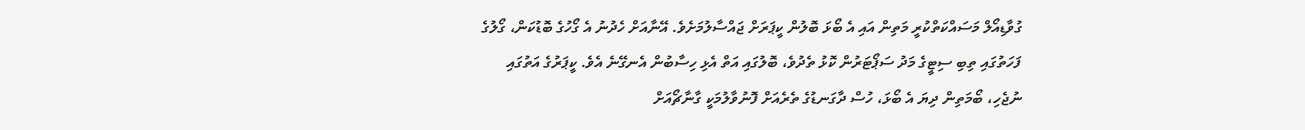ގުވާޑިއޯލް މަސައްކަތްކުރީ މަތިން އައި އެ ބޯޅަ ބޮލުން ކީޕަރަށް ޖައްސާލުމަށެވެ. އޭނާއަށް ހެދުނު އެ ގޯހުގެ ބޮޑުކަން، ގޯލުގެ ފަހަތުގައި ތިބި ސިޓީގެ މަދު ސަޕޯޓަރުން ކޮޅު ތެދުވެ، ބޮލުގައި އަތް އެޅި ހިސާބުން އެނގޭނެ އެވެ. ކީޕަރުގެ އަތުގައި ނުޖެހި، ބޯމަތިން ދިޔަ އެ ބޯޅަ، ހުސް ދާގަނޑުގެ ތެރެއަށް ފޮނުވާލުމަކީ ގާނާޗޯއަށް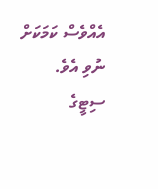އެއްވެސް ކަމަކަށް ނުވި އެވެ.
ސިޓީގެ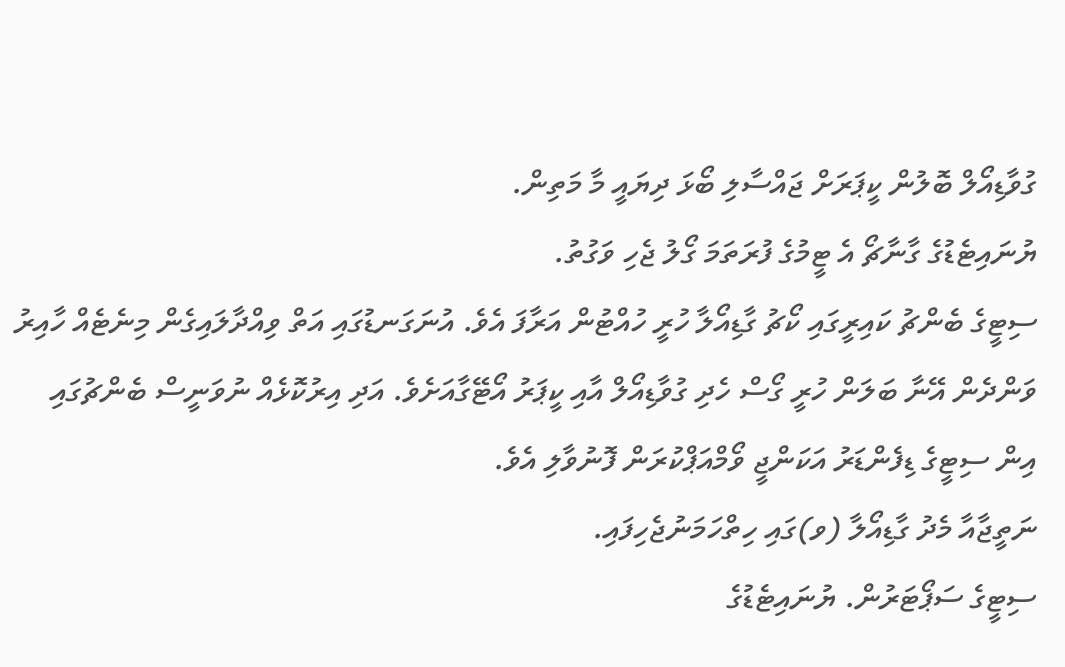ގުވާޑިއޯލް ބޮލުން ކީޕަރަށް ޖައްސާލި ބޯޅަ ދިޔައީ މާ މަތިން.
ޔުނައިޓެޑުގެ ގާނާޗޯ އެ ޓީމުގެ ފުރަތަމަ ގޯލު ޖެހި ވަގުތު.
ސިޓީގެ ބެންޗު ކައިރީގައި ކޯޗު ގާޑިއޯލާ ހުރީ ހުއްޓުން އަރާފަ އެވެ. އުނަގަނޑުގައި އަތް ވިއްދާލައިގެން މިނެޓެއް ހާއިރު ވަންދެން އޭނާ ބަލަން ހުރީ ގޯސް ހެދި ގުވާޑިއޯލް އާއި ކީޕަރު އޯޓޭގާއަށެވެ. އަދި އިރުކޮޅެއް ނުވަނީސް ބެންޗުގައި އިން ސިޓީގެ ޑިފެންޑަރު އަކަންޖީ ވޯމްއަޕްކުރަން ފޮނުވާލި އެވެ.
ނަތީޖާއާ މެދު ގާޑިއޯލާ (ވ)ގައި ހިތްހަމަނުޖެހިފައި.
ސިޓީގެ ސަޕޯޓަރުން. ޔުނައިޓެޑުގެ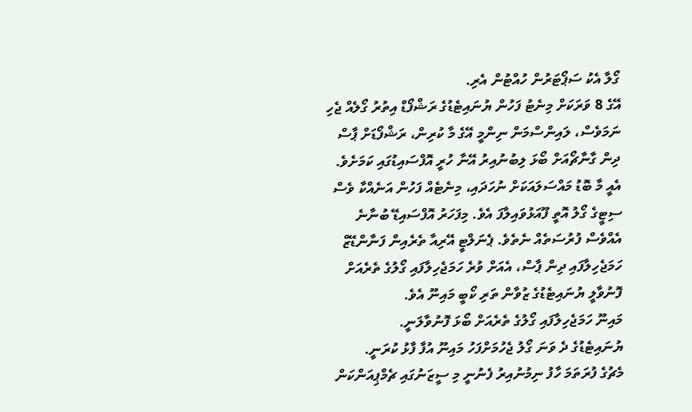ގޯލާ އެކު ސަޕޯޓަރުން ހުއްޓުން އެރި.
އޭގެ 8 ވަރަކަށް މިނެޓު ފަހުން ޔުނައިޓެޑުގެ ރަޝްފޯޑް އިތުރު ގޯލެއް ޖެހި ނަމަވެސް، ލައިންސްމަން ނިންމީ އޭގެ މާ ކުރިން، ރަޝްފޯޑަށް ޕާސް ދިން ގާނާޗޯއަށް ބޯޅަ ލިބުނުއިރު އޭނާ ހުރީ އޮފްސައިޑުގައި ކަމަށެވެ.
އެއީ މާ ބޮޑު މައްސަލައަކަށް ނުހަދައި، މިނެޓެއް ފަހުން އަނެއްކާ ވެސް ސިޓީގެ ގޯލު އޮތީ ފޫއަޅުވައިލާފަ އެވެ. މިފަހަރު އޮފްސައިޑޭ ބުނާނެ އެއްވެސް ފުރުސަތެއް ނެތެވެ. ޕެނަލްޓީ އޭރިއާ ތެރެއިން ފަނާންޑޭޒް ހަމަޖެހިލާފައި ދިން ޕާސް، އެއަށް ވުރެ ހަމަޖެހިލާފައި ގޯލުގެ ތެރެއަށް ފޮނުވާލީ ޔުނައިޓެޑުގެ ޒުވާން ތަރި ކޯބީ މައިނޫ އެވެ.
މައިނޫ ހަމަޖެހިލާފައި ގޯލުގެ ތެރެއަށް ބޯޅަ ފޮނުވާލަނީ.
ޔުނައިޓެޑުގެ ދެ ވަނަ ގޯލު ޖެހުމަށްފަހު މައިނޫ އުފާ ފާޅު ކުރަނީ.
މެޗުގެ ފުރަތަމަ ހާފު ނިމުނުއިރު ފެނުނީ މި ސީޒަނުގައި ޗެމްޕިއަންކަން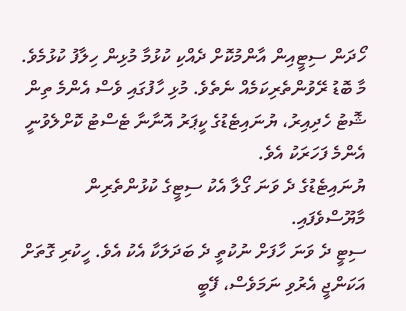ހޯދަން ސިޓީއިން އާންމުކޮށް ދެއްކި ކުޅުމާ މުޅިން ހިލާފު ކުޅުމެވެ. މާ ބޮޑު ރޭވުންތެރިކަމެއް ނެތެވެ. މުޅި ހާފުގައި ވެސް އެންމެ ތިން ޝޮޓު ހެދިއިރު، ޔުނައިޓެޑުގެ ކީޕަރު އޮނާނާ ޓެސްޓު ކޮށްލެވުނީ އެންމެ ފަހަރަކު އެވެ.
ޔުނައިޓެޑުގެ ދެ ވަނަ ގޯލާ އެކު ސިޓީގެ ކުޅުންތެރިން މާޔޫސްވެފައި.
ސިޓީ ދެ ވަނަ ހާފަށް ނުކުތީ ދެ ބަދަލަކާ އެކު އެވެ. ހީކުރި ގޮތަށް އަކަންޖީ އެރުވި ނަމަވެސް، ފޭބީ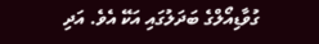ގުވާޑިއޯލްގެ ބަދަލުގައި އަކޭ އެވެ. އަދި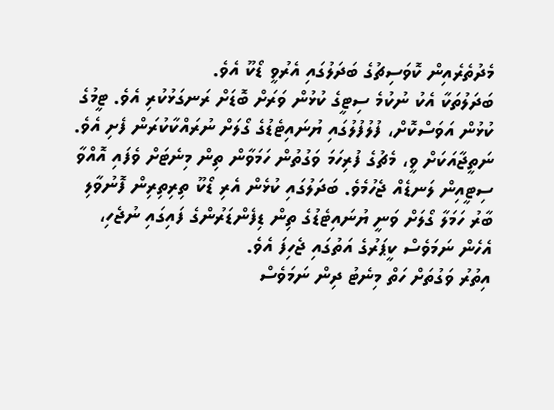މެދުތެރެއިން ކޮވަސިޗުގެ ބަދަލުގައި އެރުވީ ޑޯކޫ އެވެ.
ބަދަލުތަކާ އެކު ނުކުމެ ސިޓީގެ ކުޅުން ވަރަށް ބޮޑަށް ރަނގަޅުކުރި އެވެ. ޓީމުގެ ކުޅުން އަވަސްކޮށް، ފުލުފުލުގައި ޔުނައިޓެޑުގެ ގޯލަށް ނުރައްކާކުރަން ފެށި އެވެ.
ނަތީޖާއަކަށް ވީ، މެޗުގެ ފުރިހަމަ ވަގުތުން ހަމަވާން ތިން މިނެޓަށް ވެފައި އޮއްވާ ސިޓީއިން ލަނޑެއް ޖެހުމެވެ. ބަދަލުގައި ކުޅެން އެރި ޑޯކޫ ތިރިތިރިން ފޮނުވާލި ބާރު ހަމަލާ ގޯލަށް ވަނީ ޔުނައިޓެޑުގެ ތިން ޑިފެންޑަރުންގެ ފައިގައި ނުޖެހި، އެހެން ނަމަވެސް ކީޕަރުގެ އަތުގައި ޖެހިފަ އެވެ.
އިތުރު ވަގުތަށް ހަތް މިނެޓު ދިން ނަމަވެސް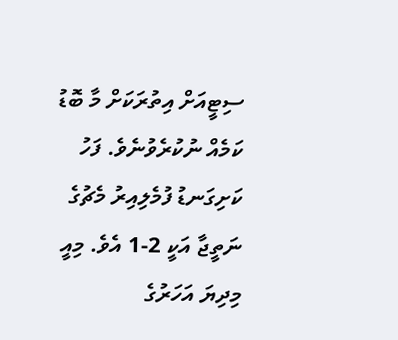ސިޓީއަށް އިތުރަކަށް މާ ބޮޑު ކަމެއް ނުކުރެވުނެވެ. ފަހު ކަށިގަނޑު ފުމެލިއިރު މެޗުގެ ނަތީޖާ އަކީ 2-1 އެވެ. މިއީ މިދިޔަ އަހަރުގެ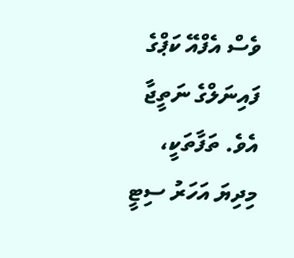ވެސް އެފްއޭ ކަޕްގެ ފައިނަލްގެ ނަތީޖާ އެވެ. ތަފާތަކީ، މިދިޔަ އަހަރު ސިޓީ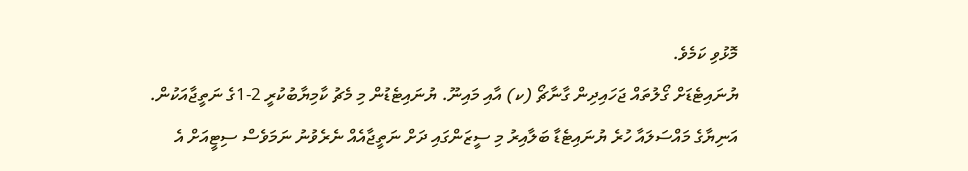މޮޅުވި ކަމެވެ.
ޔުނައިޓެޑަށް ގޯލުތައް ޖަހައިދިން ގާނާޗޯ (ކ) އާއި މައިނޫ. ޔުނައިޓެޑުން މި މެޗު ކާމިޔާބުކުރީ 2-1ގެ ނަތީޖާއަކުން.
އަނިޔާގެ މައްސަލައާ ހުރެ ޔުނައިޓެޑާ ބަލާއިރު މި ސީޒަންގައި ދަށް ނަތީޖާއެއް ނެރެވުނު ނަމަވެސް ސިޓީއަށް އެ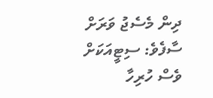ދިން މެސެޖު ވަރަށް ސާފެވެ: ސިޓީއަކަށް ވެސް ހުރިހާ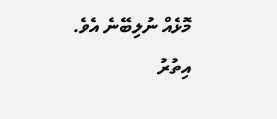މޮޅެއް ނުލިބޭނެ އެވެ.
އިތުރު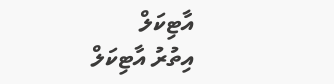އާޓިކަލް
އިތުރު އާޓިކަލް